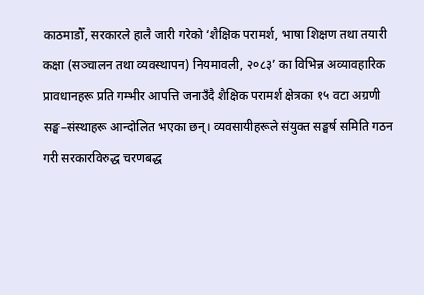काठमाडौँ, सरकारले हालै जारी गरेको ‘शैक्षिक परामर्श, भाषा शिक्षण तथा तयारी कक्षा (सञ्चालन तथा व्यवस्थापन) नियमावली, २०८३’ का विभिन्न अव्यावहारिक प्रावधानहरू प्रति गम्भीर आपत्ति जनाउँदै शैक्षिक परामर्श क्षेत्रका १५ वटा अग्रणी सङ्घ–संस्थाहरू आन्दोलित भएका छन्। व्यवसायीहरूले संयुक्त सङ्घर्ष समिति गठन गरी सरकारविरुद्ध चरणबद्ध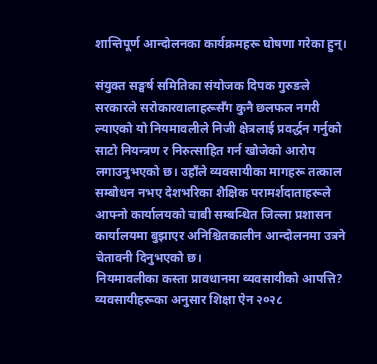शान्तिपूर्ण आन्दोलनका कार्यक्रमहरू घोषणा गरेका हुन्।

संयुक्त सङ्घर्ष समितिका संयोजक दिपक गुरुङले सरकारले सरोकारवालाहरूसँग कुनै छलफल नगरी ल्याएको यो नियमावलीले निजी क्षेत्रलाई प्रवर्द्धन गर्नुको साटो नियन्त्रण र निरुत्साहित गर्न खोजेको आरोप लगाउनुभएको छ। उहाँले व्यवसायीका मागहरू तत्काल सम्बोधन नभए देशभरिका शैक्षिक परामर्शदाताहरूले आफ्नो कार्यालयको चाबी सम्बन्धित जिल्ला प्रशासन कार्यालयमा बुझाएर अनिश्चितकालीन आन्दोलनमा उत्रने चेतावनी दिनुभएको छ।
नियमावलीका कस्ता प्रावधानमा व्यवसायीको आपत्ति?
व्यवसायीहरूका अनुसार शिक्षा ऐन २०२८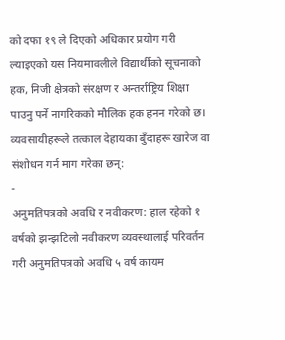को दफा १९ ले दिएको अधिकार प्रयोग गरी ल्याइएको यस नियमावलीले विद्यार्थीको सूचनाको हक, निजी क्षेत्रको संरक्षण र अन्तर्राष्ट्रिय शिक्षा पाउनु पर्ने नागरिकको मौलिक हक हनन गरेको छ। व्यवसायीहरूले तत्काल देहायका बुँदाहरू खारेज वा संशोधन गर्न माग गरेका छन्:
-
अनुमतिपत्रको अवधि र नवीकरण: हाल रहेको १ वर्षको झन्झटिलो नवीकरण व्यवस्थालाई परिवर्तन गरी अनुमतिपत्रको अवधि ५ वर्ष कायम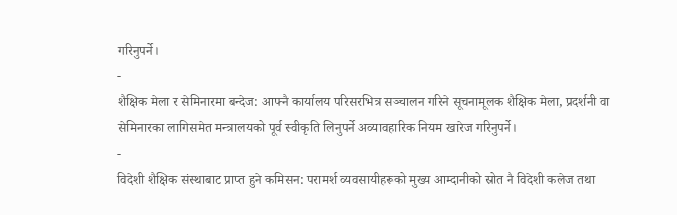गरिनुपर्ने।
-
शैक्षिक मेला र सेमिनारमा बन्देज: आफ्नै कार्यालय परिसरभित्र सञ्चालन गरिने सूचनामूलक शैक्षिक मेला, प्रदर्शनी वा सेमिनारका लागिसमेत मन्त्रालयको पूर्व स्वीकृति लिनुपर्ने अव्यावहारिक नियम खारेज गरिनुपर्ने।
-
विदेशी शैक्षिक संस्थाबाट प्राप्त हुने कमिसन: परामर्श व्यवसायीहरूको मुख्य आम्दानीको स्रोत नै विदेशी कलेज तथा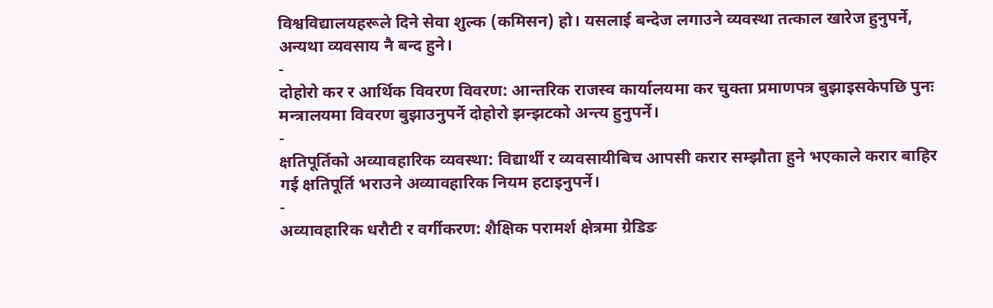विश्वविद्यालयहरूले दिने सेवा शुल्क (कमिसन) हो। यसलाई बन्देज लगाउने व्यवस्था तत्काल खारेज हुनुपर्ने, अन्यथा व्यवसाय नै बन्द हुने।
-
दोहोरो कर र आर्थिक विवरण विवरण: आन्तरिक राजस्व कार्यालयमा कर चुक्ता प्रमाणपत्र बुझाइसकेपछि पुनः मन्त्रालयमा विवरण बुझाउनुपर्ने दोहोरो झन्झटको अन्त्य हुनुपर्ने।
-
क्षतिपूर्तिको अव्यावहारिक व्यवस्था: विद्यार्थी र व्यवसायीबिच आपसी करार सम्झौता हुने भएकाले करार बाहिर गई क्षतिपूर्ति भराउने अव्यावहारिक नियम हटाइनुपर्ने।
-
अव्यावहारिक धरौटी र वर्गीकरण: शैक्षिक परामर्श क्षेत्रमा ग्रेडिङ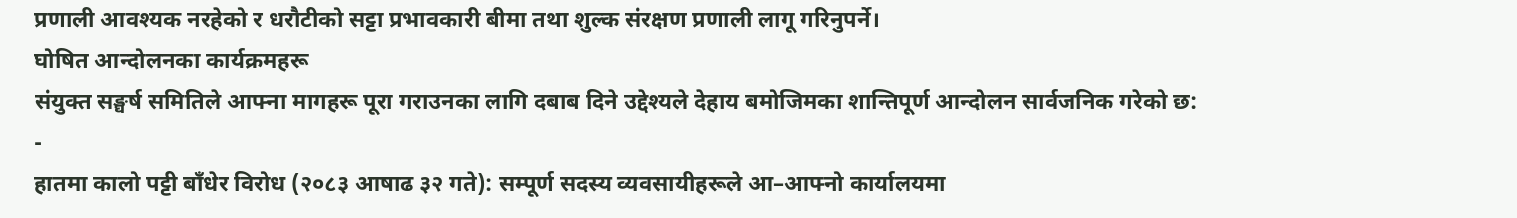प्रणाली आवश्यक नरहेको र धरौटीको सट्टा प्रभावकारी बीमा तथा शुल्क संरक्षण प्रणाली लागू गरिनुपर्ने।
घोषित आन्दोलनका कार्यक्रमहरू
संयुक्त सङ्घर्ष समितिले आफ्ना मागहरू पूरा गराउनका लागि दबाब दिने उद्देश्यले देहाय बमोजिमका शान्तिपूर्ण आन्दोलन सार्वजनिक गरेको छ:
-
हातमा कालो पट्टी बाँधेर विरोध (२०८३ आषाढ ३२ गते): सम्पूर्ण सदस्य व्यवसायीहरूले आ–आफ्नो कार्यालयमा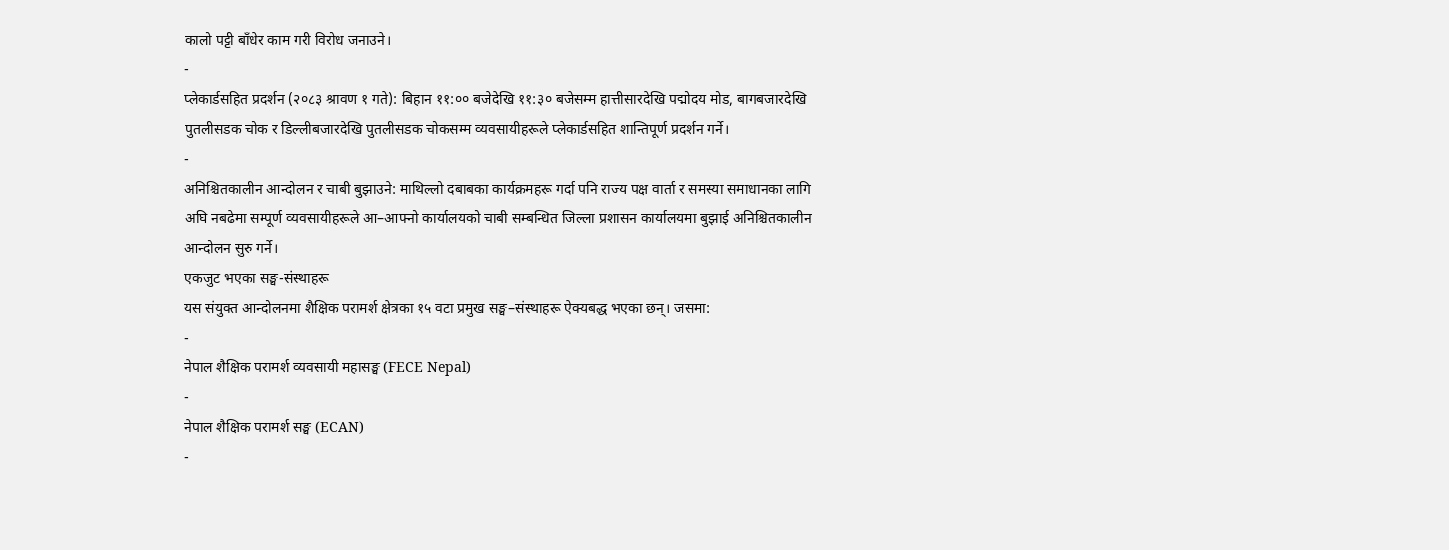कालो पट्टी बाँधेर काम गरी विरोध जनाउने।
-
प्लेकार्डसहित प्रदर्शन (२०८३ श्रावण १ गते): बिहान ११:०० बजेदेखि ११:३० बजेसम्म हात्तीसारदेखि पद्मोदय मोड, बागबजारदेखि पुतलीसडक चोक र डिल्लीबजारदेखि पुतलीसडक चोकसम्म व्यवसायीहरूले प्लेकार्डसहित शान्तिपूर्ण प्रदर्शन गर्ने।
-
अनिश्चितकालीन आन्दोलन र चाबी बुझाउने: माथिल्लो दबाबका कार्यक्रमहरू गर्दा पनि राज्य पक्ष वार्ता र समस्या समाधानका लागि अघि नबढेमा सम्पूर्ण व्यवसायीहरूले आ–आफ्नो कार्यालयको चाबी सम्बन्धित जिल्ला प्रशासन कार्यालयमा बुझाई अनिश्चितकालीन आन्दोलन सुरु गर्ने।
एकजुट भएका सङ्घ-संस्थाहरू
यस संयुक्त आन्दोलनमा शैक्षिक परामर्श क्षेत्रका १५ वटा प्रमुख सङ्घ–संस्थाहरू ऐक्यबद्ध भएका छन्। जसमा:
-
नेपाल शैक्षिक परामर्श व्यवसायी महासङ्घ (FECE Nepal)
-
नेपाल शैक्षिक परामर्श सङ्घ (ECAN)
-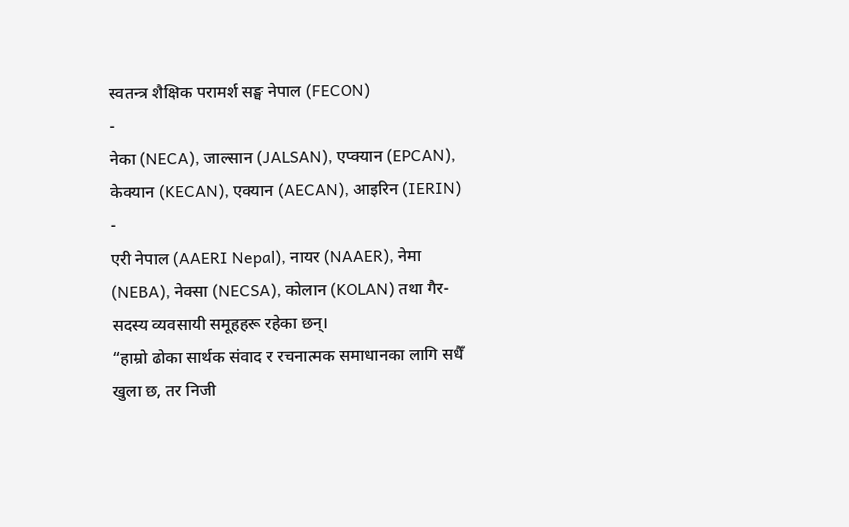स्वतन्त्र शैक्षिक परामर्श सङ्घ नेपाल (FECON)
-
नेका (NECA), जाल्सान (JALSAN), एप्क्यान (EPCAN), केक्यान (KECAN), एक्यान (AECAN), आइरिन (IERIN)
-
एरी नेपाल (AAERI Nepal), नायर (NAAER), नेमा (NEBA), नेक्सा (NECSA), कोलान (KOLAN) तथा गैर-सदस्य व्यवसायी समूहहरू रहेका छन्।
“हाम्रो ढोका सार्थक संवाद र रचनात्मक समाधानका लागि सधैँ खुला छ, तर निजी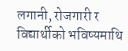लगानी, रोजगारी र विद्यार्थीको भविष्यमाथि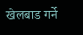खेलबाड गर्ने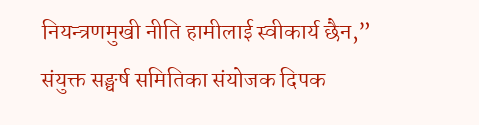नियन्त्रणमुखी नीति हामीलाई स्वीकार्य छैन,” संयुक्त सङ्घर्ष समितिका संयोजक दिपक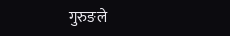गुरुङले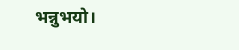भन्नुभयो।